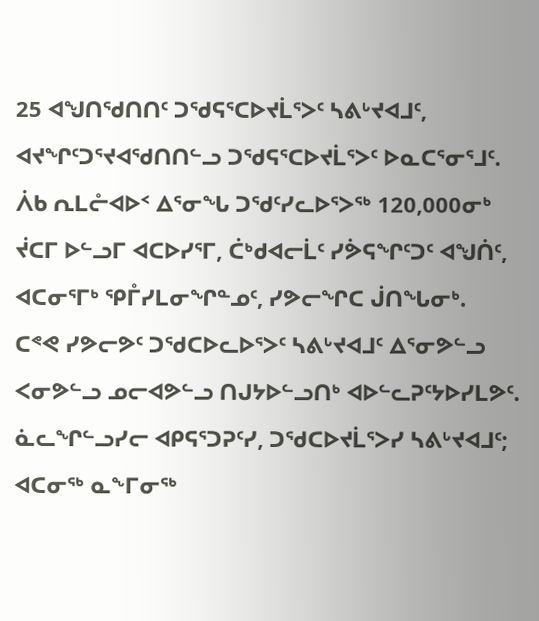25 ᐊᖑᑎᖁᑎᑎᑦ ᑐᖁᕋᕐᑕᐅᔪᒫᕐᐳᑦ ᓴᕕᒡᔪᐊᒧᑦ, ᐊᔪᖏᑦᑐᕐᔪᐊᖁᑎᑎᓪᓗ ᑐᖁᕋᕐᑕᐅᔪᒫᕐᐳᑦ ᐅᓇᑕᕐᓂᕐᒧᑦ.
ᐲᑲ ᕆᒪᓔᐊᐅᑉ ᐃᕐᓂᖓ ᑐᖁᑦᓯᓚᐅᕐᐳᖅ 120,000ᓂᒃ ᔫᑕᒥ ᐅᓪᓗᒥ ᐊᑕᐅᓯᕐᒥ, ᑖᒃᑯᐊᓕᒫᑦ ᓯᕘᕋᖏᑦᑐᑦ ᐊᖑᑏᑦ, ᐊᑕᓂᕐᒥᒃ ᕿᒤᓯᒪᓂᖏᓐᓄᑦ, ᓯᕗᓕᖏᑕ ᒎᑎᖓᓂᒃ.
ᑕᕝᕙ ᓯᕗᓕᕗᑦ ᑐᖁᑕᐅᓚᐅᕐᐳᑦ ᓴᕕᒡᔪᐊᒧᑦ ᐃᕐᓂᕗᓪᓗ ᐸᓂᕗᓪᓗ ᓄᓕᐊᕗᓪᓗ ᑎᒍᔭᐅᓪᓗᑎᒃ ᐊᐅᓪᓚᕈᑦᔭᐅᓯᒪᕗᑦ.
ᓈᓚᖏᓪᓗᓯᓕ ᐊᑭᕋᕐᑐᕈᑦᓯ, ᑐᖁᑕᐅᔪᒫᕐᐳᓯ ᓴᕕᒡᔪᐊᒧᑦ; ᐊᑕᓂᖅ ᓇᖕᒥᓂᖅ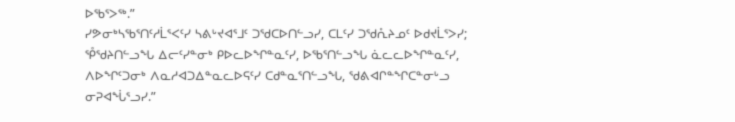ᐅᖃᕐᐳᖅ.”
ᓯᕗᓂᒃᓴᖃᕐᑎᑦᓱᒫᕐᐸᑦᓯ ᓴᕕᒡᔪᐊᕐᒧᑦ ᑐᖁᑕᐅᑎᓪᓗᓯ, ᑕᒪᑦᓯ ᑐᖁᕅᔨᓄᑦ ᐅᑯᔪᒫᕐᐳᓯ; ᕾᖁᔨᑎᓪᓗᖓ ᐃᓕᑦᓯᓐᓂᒃ ᑭᐅᓚᐅᖏᓐᓇᑦᓯ, ᐅᖃᕐᑎᓪᓗᖓ ᓈᓚᓚᐅᖏᓐᓇᑦᓯ, ᐱᐅᖏᑦᑐᓂᒃ ᐱᓇᓱᐊᑐᐃᓐᓇᓚᐅᕋᑦᓯ ᑕᑯᓐᓇᕐᑎᓪᓗᖓ, ᖁᕕᐊᒋᓐᖏᑕᓐᓂᒡᓗ ᓂᕈᐊᖔᕐᓗᓯ.”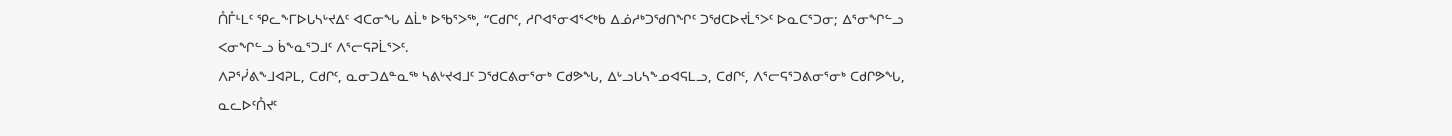ᑍᒤᒻᒪᑦ ᕿᓚᖕᒥᐅᒐᓴᒡᔪᐃᑦ ᐊᑕᓂᖓ ᐃᒫᒃ ᐅᖃᕐᐳᖅ, “ᑕᑯᒋᑦ, ᓱᒋᐊᕐᓂᐊᕐᐸᒃᑲ ᐃᓅᓱᒃᑐᖁᑎᖏᑦ ᑐᖁᑕᐅᔪᒫᕐᐳᑦ ᐅᓇᑕᕐᑐᓂ; ᐃᕐᓂᖏᓪᓗ ᐸᓂᖏᓪᓗ ᑳᖕᓇᕐᑐᒧᑦ ᐱᕐᓕᕋᕈᒫᕐᐳᑦ.
ᐱᕈᕐᓰᕕᖕᒧᐊᕈᒪ, ᑕᑯᒋᑦ, ᓇᓂᑐᐃᓐᓇᖅ ᓴᕕᒡᔪᐊᒧᑦ ᑐᖁᑕᕕᓂᕐᓂᒃ ᑕᑯᕗᖓ, ᐃᒡᓗᒐᓴᖕᓄᐊᕋᒪᓗ, ᑕᑯᒋᑦ, ᐱᕐᓕᕋᕐᑐᕕᓂᕐᓂᒃ ᑕᑯᒋᕗᖓ, ᓇᓚᐅᑦᑍᔪᑦ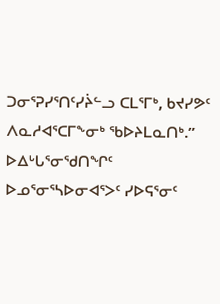ᑐᓂᕐᕈᓯᕐᑎᑦᓯᔩᓪᓗ ᑕᒪᕐᒥᒃ, ᑲᔪᓯᕗᑦ ᐱᓇᓱᐊᕐᑕᒥᖕᓂᒃ ᖃᐅᔨᒪᓇᑎᒃ.”
ᐅᐃᒡᒐᕐᓂᖁᑎᖏᑦ ᐅᓄᕐᓂᕐᓴᐅᓂᐊᕐᐳᑦ ᓯᐅᕋᕐᓂᑦ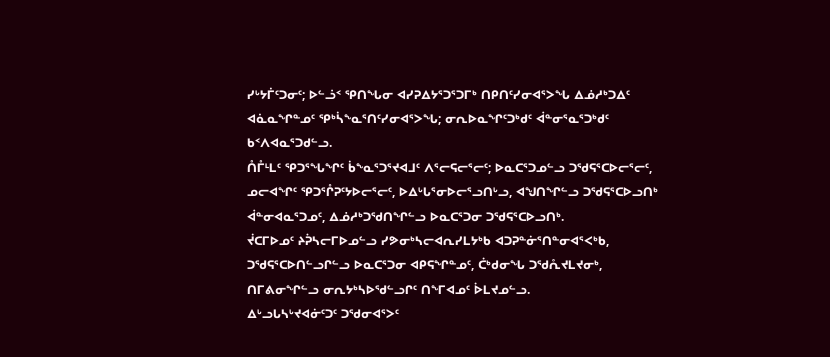ᓯᒡᔭᒦᑦᑐᓂᑦ; ᐅᓪᓘᑉ ᕿᑎᖓᓂ ᐊᓯᕈᐃᔭᕐᑐᕐᑐᒥᒃ ᑎᑭᑎᑦᓯᓂᐊᕐᐳᖓ ᐃᓅᓱᒃᑐᐃᑦ ᐊᓈᓇᖏᓐᓄᑦ ᕿᒃᓵᖕᓇᕐᑎᑦᓯᓂᐊᕐᐳᖓ; ᓂᕆᐅᓇᖏᑦᑐᒃᑯᑦ ᐋᓐᓂᕐᓇᕐᑐᒃᑯᑦ ᑲᑉᐱᐊᓇᕐᑐᑯᓪᓗ.
ᑍᒤᒻᒪᑦ ᕿᑐᕐᖓᖏᑦ ᑳᖕᓇᕐᑐᕐᔪᐊᒧᑦ ᐱᕐᓕᕋᓕᕐᓕᑦ; ᐅᓇᑕᕐᑐᓄᓪᓗ ᑐᖁᕋᕐᑕᐅᓕᕐᓕᑦ, ᓄᓕᐊᖏᑦ ᕿᑐᕐᒊᕈᑦᔭᐅᓕᕐᓕᑦ, ᐅᐃᒡᒐᕐᓂᐅᓕᕐᓗᑎᒡᓗ, ᐊᖑᑎᖏᓪᓗ ᑐᖁᕋᕐᑕᐅᓗᑎᒃ ᐋᓐᓂᐊᓇᕐᑐᓄᑦ, ᐃᓅᓱᒃᑐᖁᑎᖏᓪᓗ ᐅᓇᑕᕐᑐᓂ ᑐᖁᕋᕐᑕᐅᓗᑎᒃ.
ᔫᑕᒥᐅᓄᑦ ᔨᕉᓴᓕᒥᐅᓄᓪᓗ ᓯᕗᓂᒃᓴᓕᐊᕆᓯᒪᔭᒃᑲ ᐊᑐᕈᓐᓃᕐᑎᓐᓂᐊᕐᐸᒃᑲ, ᑐᖁᕋᕐᑕᐅᑎᓪᓗᒋᓪᓗ ᐅᓇᑕᕐᑐᓂ ᐊᑭᕋᖏᓐᓄᑦ, ᑖᒃᑯᓂᖓ ᑐᖁᕅᔪᒪᔪᓂᒃ, ᑎᒥᕕᓂᖏᓪᓗ ᓂᕆᔭᒃᓴᐅᖁᓪᓗᒋᑦ ᑎᖕᒥᐊᓄᑦ ᐆᒪᔪᓄᓪᓗ.
ᐃᒡᓗᒐᓴᒡᔪᐊᓃᑦᑐᑦ ᑐᖁᓂᐊᕐᐳᑦ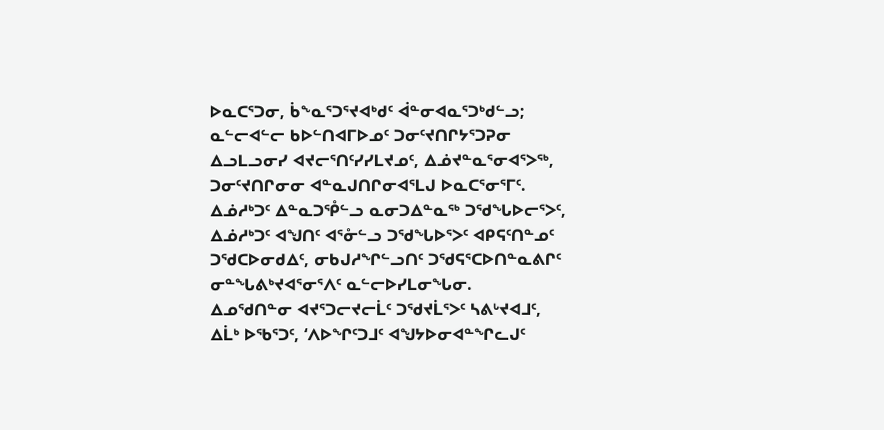ᐅᓇᑕᕐᑐᓂ, ᑳᖕᓇᕐᑐᕐᔪᐊᒃᑯᑦ ᐋᓐᓂᐊᓇᕐᑐᒃᑯᓪᓗ; ᓇᓪᓕᐊᓪᓕ ᑲᐅᓪᑎᐊᒥᐅᓄᑦ ᑐᓂᑦᔪᑎᒋᔭᕐᑐᕈᓂ ᐃᓗᒪᓗᓂᓯ ᐊᔪᓕᕐᑎᑦᓯᓯᒪᔪᓄᑦ, ᐃᓅᔪᓐᓇᕐᓂᐊᕐᐳᖅ, ᑐᓂᑦᔪᑎᒋᓂᓂ ᐊᓐᓇᒍᑎᒋᓂᐊᕐᒪᒍ ᐅᓇᑕᕐᓂᕐᒥᑦ.
ᐃᓅᓱᒃᑐᑦ ᐃᓐᓇᑐᕾᓪᓗ ᓇᓂᑐᐃᓐᓇᖅ ᑐᖁᖓᐅᓕᕐᐳᑦ, ᐃᓅᓱᒃᑐᑦ ᐊᖑᑎᑦ ᐊᕐᓁᓪᓗ ᑐᖁᖓᐅᕐᐳᑦ ᐊᑭᕋᑦᑎᓐᓄᑦ ᑐᖁᑕᐅᓂᑯᐃᑦ, ᓂᑲᒍᓱᖏᓪᓗᑎᑦ ᑐᖁᕋᕐᑕᐅᑎᓐᓇᕕᒋᑦ ᓂᓐᖓᕕᒃᔪᐊᕐᓂᕐᐱᑦ ᓇᓪᓕᐅᓯᒪᓂᖓᓂ.
ᐃᓄᖁᑎᓐᓂ ᐊᔪᕐᑐᓕᔪᓕᒫᑦ ᑐᖁᔪᒫᕐᐳᑦ ᓴᕕᒡᔪᐊᒧᑦ, ᐃᒫᒃ ᐅᖃᕐᑐᑦ, ‘ᐱᐅᖏᑦᑐᒧᑦ ᐊᖑᔭᐅᓂᐊᓐᖏᓚᒍᑦ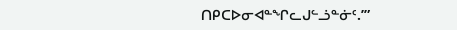ᑎᑭᑕᐅᓂᐊᓐᖏᓚᒍᓪᓘᓐᓃᑦ.’”